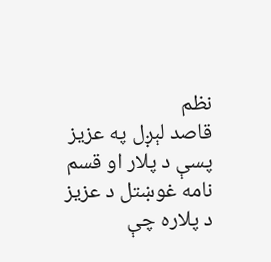نظم
قاصد لېږل په عزيز پسې د پلار او قسم نامه غوښتل د عزيز د پلاره چې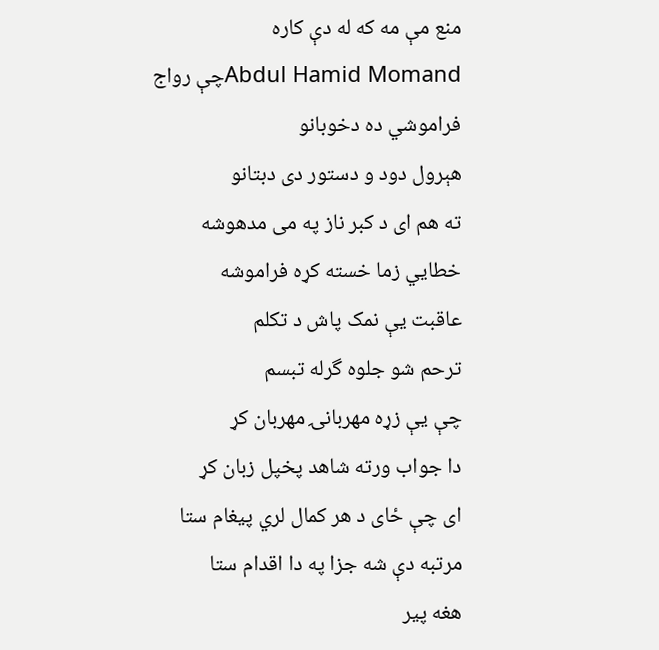منع مې مه که له دې کاره
Abdul Hamid Momandچې رواج فراموشي ده دخوبانو
هېرول دود و دستور دی دبتانو
ته هم ای د کبر ناز په می مدهوشه
خطايي زما خسته کړه فراموشه
عاقبت يې نمک پاش د تکلم
ترحم شو جلوه گرله تبسم
چې يې زړه مهربانۍ مهربان کړ
دا جواب ورته شاهد پخپل زبان کړ
ای چې ځای د هر کمال لري پيغام ستا
مرتبه دې شه جزا په دا اقدام ستا
هغه پير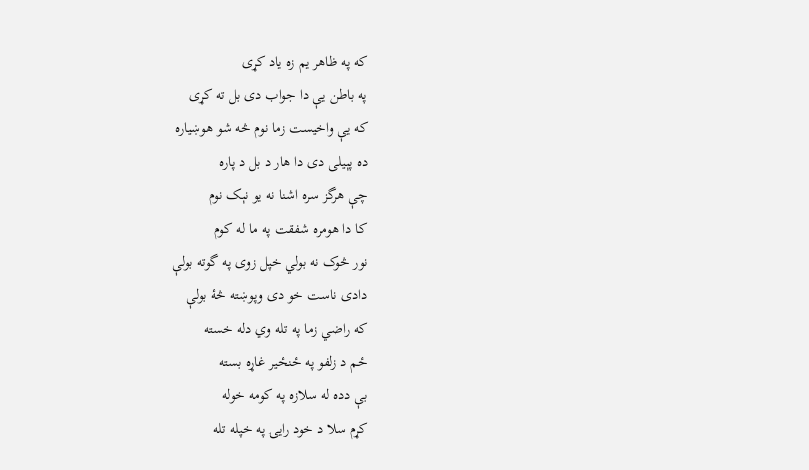که په ظاهر يم زه ياد کړی
په باطن يې دا جواب دی بل ته کړی
که يې واخيست زما نوم څه شو هوښياره
ده پېيلی دی دا هار د بل د پاره
چې هرگز سره اشنا نه يو نېک نوم
کا دا هومره شفقت په ما له کوم
نور څوک نه بولي خپل زوی په گوته بولې
دادی ناست خو دی وپوښته څۀ بولې
که راضي زما په تله وي دله خسته
ځم د زلفو په ځنځير غاړه بسته
بې دده له سلازه په کومه خوله
کړم سلا د خود رايۍ په خپله تله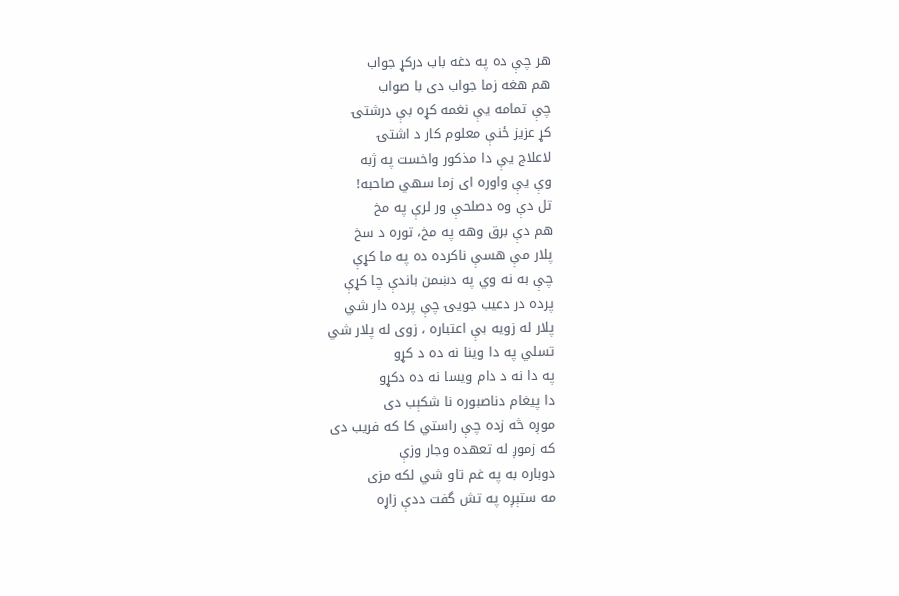هر چې ده په دغه باب درکړ جواب
هم هغه زما جواب دی با صواب
چې تمامه يې نغمه کړه بې درشتۍ
کړ عزيز ځنې معلوم کار د اشتۍ
لاعلاج يې دا مذکور واخست په ژبه
وې يې واوره ای زما سهي صاحبه!
تل دې وه دصلحې ور لرې په مخ
هم دې برق وهه په مخ، توره د سخ
پلار مې هسې ناکرده ده په ما کړې
چې به نه وي په دښمن باندې چا کړې
پرده در دعيب جويۍ چې پرده دار شي
پلار له زويه بې اعتباره ، زوی له پلار شي
تسلي په دا وينا نه ده د کړو
په دا نه د دام ويسا نه ده دکړو
دا پيغام دناصبوره نا شکېب دی
موږه څه زده چې راستي کا که فريب دی
که زموږ له تعهده وجار وزې
دوباره به په غم تاو شي لکه مزی
مه ستېږه په تش گفت ددې زاړه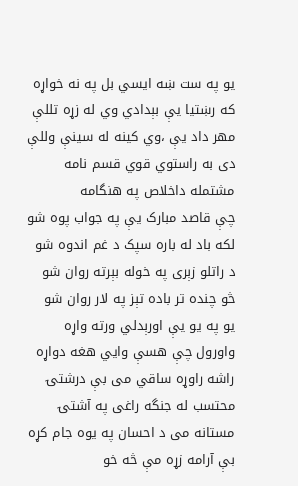يو په ست ښه ايسي بل په نه خواړه
که رښتيا يې بېدادي وي له زړه تللې
مهر داد يې ،وي کينه له سينې وللې
دی به راستوي قوي قسم نامه
مشتمله داخلاص په هنگامه
چې قاصد مبارک يې په جواب پوه شو
لکه باد له باره سپک د غم اندوه شو
د راتلو زېری په خوله بېرته روان شو
څو چنده تر باده تېز په لار روان شو
يو په يو يې اورېدلي ورته واړه
واورول چې هسې وايي هغه دواړه
راشه راوړه ساقي می بې درشتۍ
محتسب له جنگه راغی په آشتۍ
مستانه می د احسان په يوه جام کړه
بې آرامه زړه مې څه خو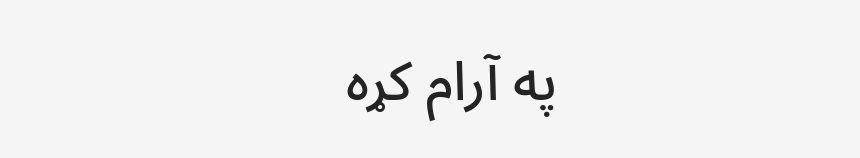په آرام کړه